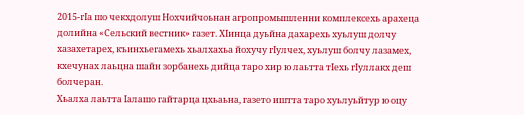2015-гIа шо чекхдолуш Нохчийчоьнан агропромышленни комплексехь арахеца долийна «Сельский вестник» газет. ХIинца дуьйна дахарехь хуьлуш долчу хазахетарех, къинхьегамехь хьалхахьа йохучу гIулчех, хуьлуш болчу лазамех, кхечунах лаьцна шайн зорбанехь дийца таро хир ю лаьтта тIехь гIуллакх деш болчеран.
Хьалха лаьтта Iалашо гайтарца цхьаьна, газето иштта таро хуьлуьйтур ю оцу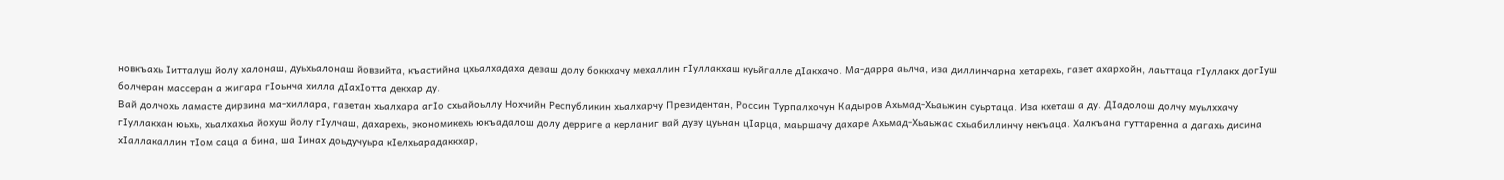новкъахь Iитталуш йолу халонаш, дуьхьалонаш йовзийта, къастийна цхьалхадаха дезаш долу боккхачу мехаллин гIуллакхаш куьйгалле дIакхачо. Ма-дарра аьлча, иза диллинчарна хетарехь, газет ахархойн, лаьттаца гIуллакх догIуш болчеран массеран а жигара гIоьнча хилла дIахIотта декхар ду.
Вай долчохь ламасте дирзина ма-хиллара, газетан хьалхара агIо схьайоьллу Нохчийн Республикин хьалхарчу Президентан, Россин Турпалхочун Кадыров Ахьмад-Хьаьжин суьртаца. Иза кхеташ а ду. ДIадолош долчу муьлххачу гIуллакхан юьхь, хьалхахьа йохуш йолу гIулчаш, дахарехь, экономикехь юкъадалош долу дерриге а керланиг вай дузу цуьнан цIарца, маьршачу дахаре Ахьмад-Хьаьжас схьабиллинчу некъаца. Халкъана гуттаренна а дагахь дисина хIаллакаллин тIом саца а бина, ша Iинах доьдучуьра кIелхьарадаккхар,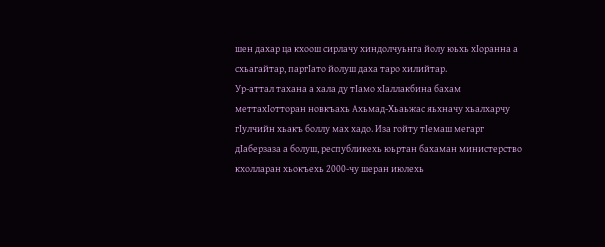шен дахар ца кхоош сирлачу хиндолчуьнга йолу юьхь хIоранна а схьагайтар, паргIато йолуш даха таро хилийтар.
Ур-аттал тахана а хала ду тIамо хIаллакбина бахам меттахIотторан новкъахь Ахьмад-Хьаьжас яьхначу хьалхарчу гIулчийн хьакъ боллу мах хадо. Иза гойту тIемаш мегарг дIаберзаза а болуш, республикехь юьртан бахаман министерство кхолларан хьокъехь 2000-чу шеран июлехь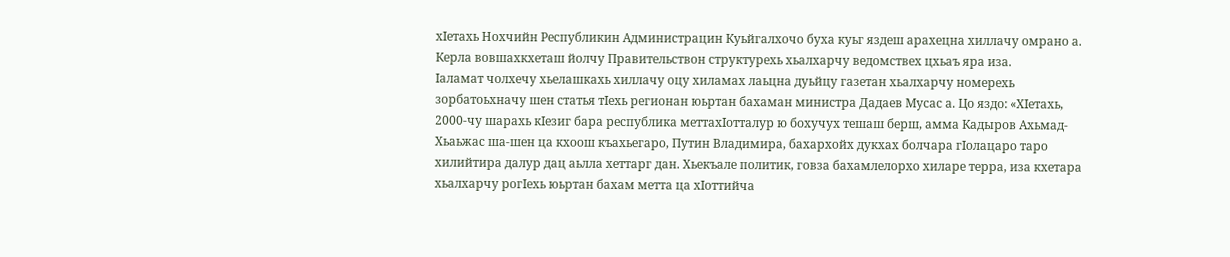хIетахь Нохчийн Республикин Администрацин Куьйгалхочо буха куьг яздеш арахецна хиллачу омрано а. Керла вовшахкхеташ йолчу Правительствон структурехь хьалхарчу ведомствех цхьаъ яра иза.
Iаламат чолхечу хьелашкахь хиллачу оцу хиламах лаьцна дуьйцу газетан хьалхарчу номерехь зорбатоьхначу шен статья тIехь регионан юьртан бахаман министра Дадаев Мусас а. Цо яздо: «ХIетахь, 2000-чу шарахь кIезиг бара республика меттахIотталур ю бохучух тешаш берш, амма Кадыров Ахьмад-Хьаьжас ша-шен ца кхоош къахьегаро, Путин Владимира, бахархойх дукхах болчара гIолацаро таро хилийтира далур дац аьлла хеттарг дан. Хьекъале политик, говза бахамлелорхо хиларе терра, иза кхетара хьалхарчу рогIехь юьртан бахам метта ца хIоттийча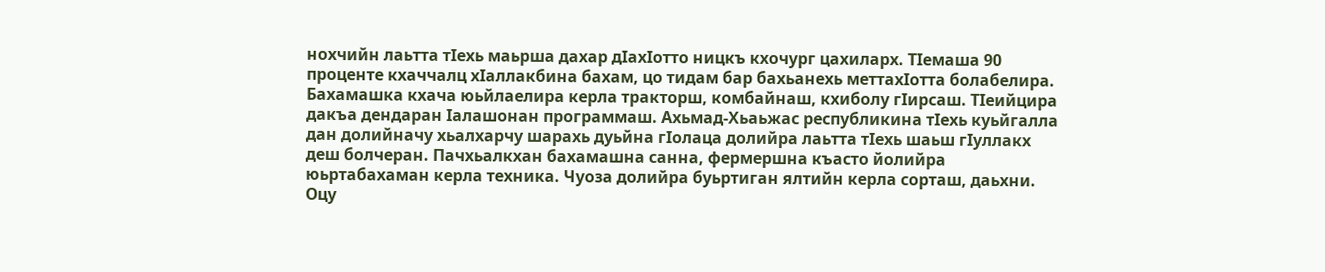нохчийн лаьтта тIехь маьрша дахар дIахIотто ницкъ кхочург цахиларх. ТIемаша 90 проценте кхаччалц хIаллакбина бахам, цо тидам бар бахьанехь меттахIотта болабелира. Бахамашка кхача юьйлаелира керла тракторш, комбайнаш, кхиболу гIирсаш. ТIеийцира дакъа дендаран Iалашонан программаш. Ахьмад-Хьаьжас республикина тIехь куьйгалла дан долийначу хьалхарчу шарахь дуьйна гIолаца долийра лаьтта тIехь шаьш гIуллакх деш болчеран. Пачхьалкхан бахамашна санна, фермершна къасто йолийра юьртабахаман керла техника. Чуоза долийра буьртиган ялтийн керла сорташ, даьхни. Оцу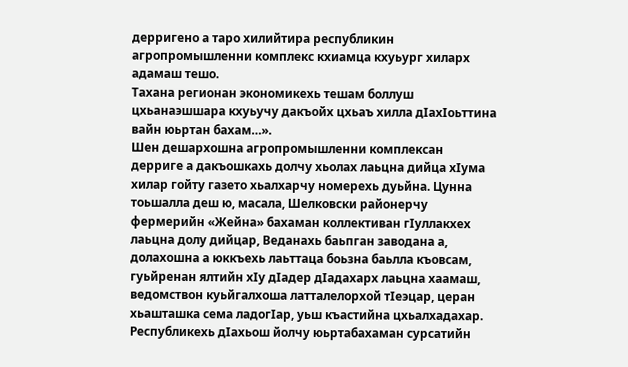дерригено а таро хилийтира республикин агропромышленни комплекс кхиамца кхуьург хиларх адамаш тешо.
Тахана регионан экономикехь тешам боллуш цхьанаэшшара кхуьучу дакъойх цхьаъ хилла дIахIоьттина вайн юьртан бахам…».
Шен дешархошна агропромышленни комплексан дерриге а дакъошкахь долчу хьолах лаьцна дийца хIума хилар гойту газето хьалхарчу номерехь дуьйна. Цунна тоьшалла деш ю, масала, Шелковски районерчу фермерийн «Жейна» бахаман коллективан гIуллакхех лаьцна долу дийцар, Веданахь баьпган заводана а, долахошна а юккъехь лаьттаца боьзна баьлла къовсам, гуьйренан ялтийн хIу дIадер дIадахарх лаьцна хаамаш, ведомствон куьйгалхоша латталелорхой тIеэцар, церан хьашташка сема ладогIар, уьш къастийна цхьалхадахар.
Республикехь дIахьош йолчу юьртабахаман сурсатийн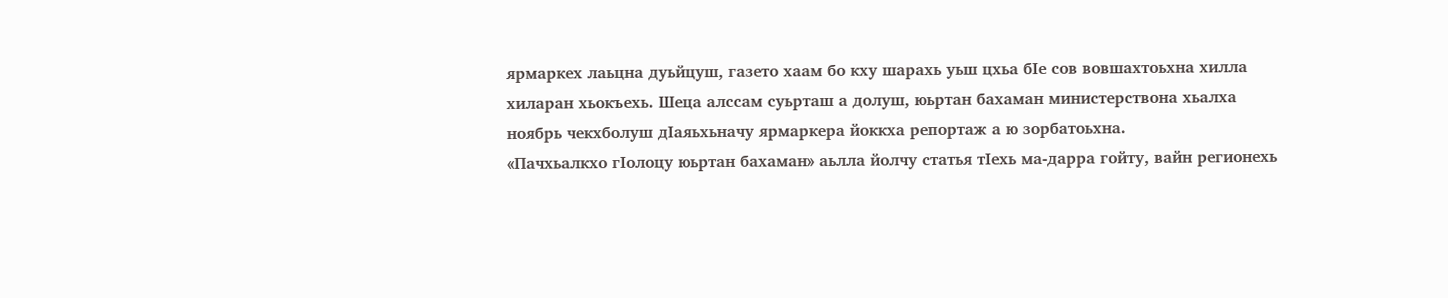ярмаркех лаьцна дуьйцуш, газето хаам бо кху шарахь уьш цхьа бIе сов вовшахтоьхна хилла хиларан хьокъехь. Шеца алссам суьрташ а долуш, юьртан бахаман министерствона хьалха ноябрь чекхболуш дIаяьхьначу ярмаркера йоккха репортаж а ю зорбатоьхна.
«Пачхьалкхо гIолоцу юьртан бахаман» аьлла йолчу статья тIехь ма-дарра гойту, вайн регионехь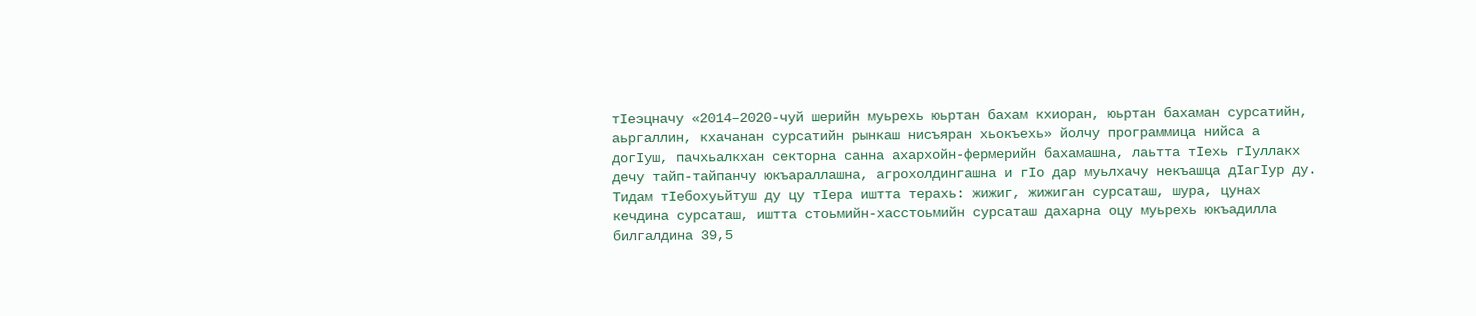тIеэцначу «2014–2020-чуй шерийн муьрехь юьртан бахам кхиоран, юьртан бахаман сурсатийн, аьргаллин, кхачанан сурсатийн рынкаш нисъяран хьокъехь» йолчу программица нийса а догIуш, пачхьалкхан секторна санна ахархойн-фермерийн бахамашна, лаьтта тIехь гIуллакх дечу тайп-тайпанчу юкъараллашна, агрохолдингашна и гIо дар муьлхачу некъашца дIагIур ду. Тидам тIебохуьйтуш ду цу тIера иштта терахь: жижиг, жижиган сурсаташ, шура, цунах кечдина сурсаташ, иштта стоьмийн-хасстоьмийн сурсаташ дахарна оцу муьрехь юкъадилла билгалдина 39,5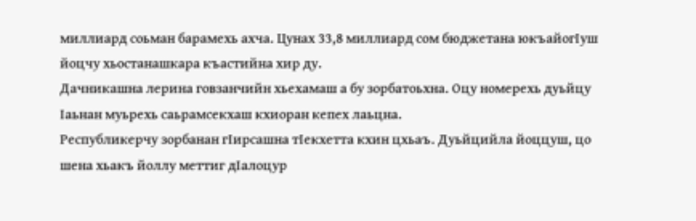миллиард соьман барамехь ахча. Цунах 33,8 миллиард сом бюджетана юкъайогIуш йоцчу хьостанашкара къастийна хир ду.
Дачникашна лерина говзанчийн хьехамаш а бу зорбатоьхна. Оцу номерехь дуьйцу Iаьнан муьрехь саьрамсекхаш кхиоран кепех лаьцна.
Республикерчу зорбанан гIирсашна тIекхетта кхин цхьаъ. Дуьйцийла йоццуш, цо шена хьакъ йоллу меттиг дIалоцур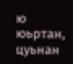ю юьртан, цуьнан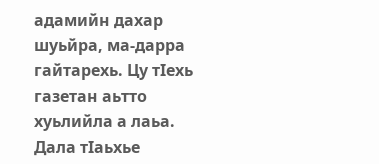адамийн дахар шуьйра, ма-дарра гайтарехь. Цу тIехь газетан аьтто хуьлийла а лаьа. Дала тIаьхье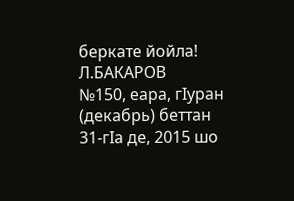беркате йойла!
Л.БАКАРОВ
№150, еара, гIуран (декабрь) беттан 31-гIа де, 2015 шо